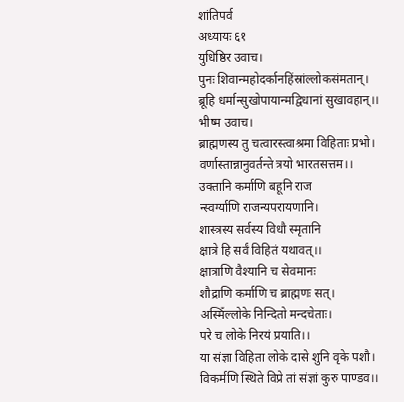शांतिपर्व
अध्यायः ६१
युधिष्ठिर उवाच।
पुनः शिवान्महोदर्कानहिंस्रांल्लोकसंमतान्।
ब्रूहि धर्मान्सुखोपायान्मद्विधानां सुखावहान्।।
भीष्म उवाच।
ब्राह्मणस्य तु चत्वारस्त्वाश्रमा विहिताः प्रभो।
वर्णास्तान्नानुवर्तन्ते त्रयो भारतसत्तम।।
उक्तानि कर्माणि बहूनि राज
न्स्वर्ग्याणि राजन्यपरायणानि।
शास्त्रस्य सर्वस्य विधौ स्मृतानि
क्षात्रे हि सर्वं विहितं यथावत्।।
क्षात्राणि वैश्यानि च सेवमानः
शौद्राणि कर्माणि च ब्राह्मणः सत्।
अस्मिँल्लोके निन्दितो मन्दचेताः।
परे च लोके निरयं प्रयाति।।
या संज्ञा विहिता लोके दासे शुनि वृके पशौ।
विकर्मणि स्थिते विप्रे तां संज्ञां कुरु पाण्डव।।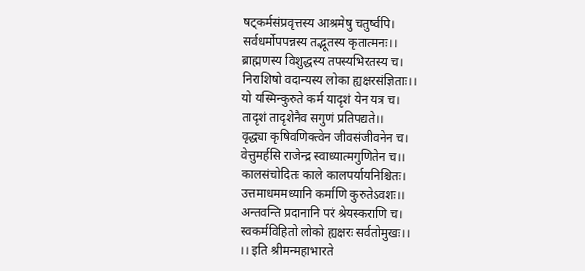षट्कर्मसंप्रवृत्तस्य आश्रमेषु चतुर्ष्वपि।
सर्वधर्मोपपन्नस्य तद्भूतस्य कृतात्मनः।।
ब्राह्मणस्य विशुद्धस्य तपस्यभिरतस्य च।
निराशिषो वदान्यस्य लोका ह्यक्षरसंज्ञिताः।।
यो यस्मिन्कुरुते कर्म यादृशं येन यत्र च।
तादृशं तादृशेनैव सगुणं प्रतिपद्यते।।
वृद्ध्या कृषिवणिक्त्वेन जीवसंजीवनेन च।
वेत्तुमर्हसि राजेन्द्र स्वाध्यात्मगुणितेन च।।
कालसंचोदितः काले कालपर्यायनिश्चितः।
उत्तमाधममध्यानि कर्माणि कुरुतेऽवशः।।
अन्तवन्ति प्रदानानि परं श्रेयस्कराणि च।
स्वकर्मविहितो लोको ह्यक्षरः सर्वतोमुखः।।
।। इति श्रीमन्महाभारते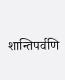शान्तिपर्वणि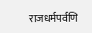राजधर्मपर्वणि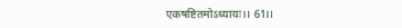एकषष्टितमोऽध्यायः।। 61।।